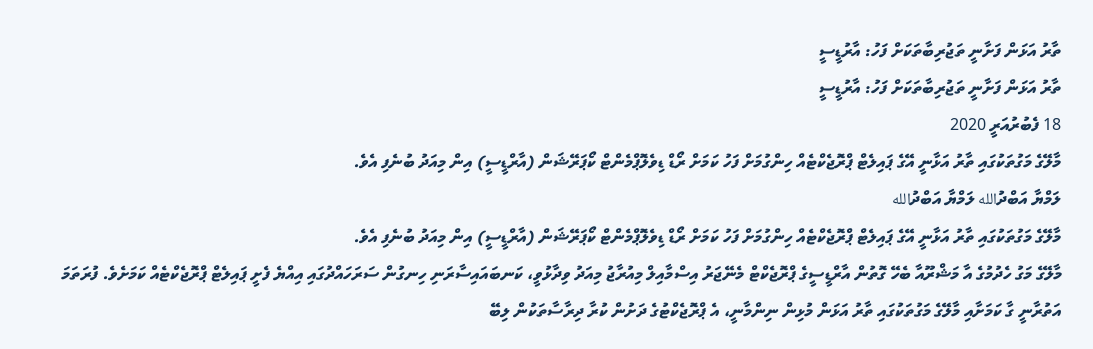ތާރު އަޅަން ފަށާނީ ތަޖުރިބާތަކަށް ފަހު: އާރުޑީސީ
ތާރު އަޅަން ފަށާނީ ތަޖުރިބާތަކަށް ފަހު: އާރުޑީސީ
18 ފެބުރުއަރީ 2020
މާލޭގެ މަގުތަކުގައި ތާރު އަޅާނީ އޭގެ ޕައިލެޓް ޕްރޮޖެކްޓެއް ހިންގުމަށް ފަހު ކަމަށް ރޯޑް ޑިވެލޮޕްމެންޓް ކޯޕަރޭޝަން (އާރްޑީސީ) އިން މިއަދު ބުނެފި އެވެ.
ލަމްޔާ އަބްދުالله ލަމްޔާ އަބްދުالله
މާލޭގެ މަގުތަކުގައި ތާރު އަޅާނީ އޭގެ ޕައިލެޓް ޕްރޮޖެކްޓެއް ހިންގުމަށް ފަހު ކަމަށް ރޯޑް ޑިވެލޮޕްމެންޓް ކޯޕަރޭޝަން (އާރްޑީސީ) އިން މިއަދު ބުނެފި އެވެ.
މާލޭގެ މަގު ހެދުމުގެ އާ މަޝްރޫއާ ބެހޭ ގޮތުން އާރްޑީސީގެ ޕްރޮޖެކްޓް މެނޭޖަރު އިސްމާއިލް މިއުރާޖު މިއަދު ވިދާޅުވީ، ކަނބައައިސާރަނި ހިނގުން ސަރަހައްދުގައި އިއްޔެ ފެށީ ޕައިލެޓް ޕްރޮޖެކްޓެއް ކަމަށެވެ. ފުރަތަމަ އަތުރާނީ ގާ ކަމަށާއި މާލޭގެ މަގުތަކުގައި ތާރު އަޅަން މުޅިން ނިންމާނީ، އެ ޕްރޮޖެކްޓުގެ ދަށުން ކުރާ ދިރާސާތަކުން ލިބޭ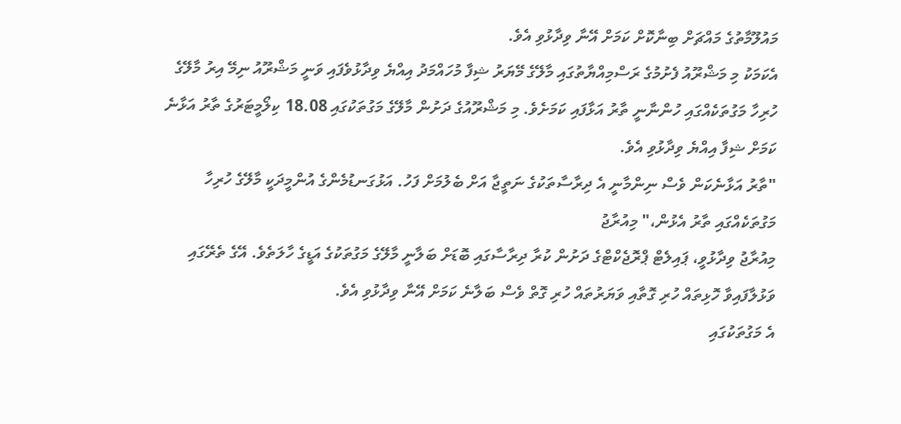މައުލޫމާތުގެ މައްޗަށް ބިނާކޮށް ކަމަށް އޭނާ ވިދާޅުވި އެވެ.
އެކަމަކު މި މަޝްރޫއު ފެށުމުގެ ރަސްމިއްޔާތުގައި މާލޭގެ މޭޔަރު ޝިފާ މުހައްމަދު އިއްޔެ ވިދާޅުވެފައި ވަނީ މަޝްރޫއު ނިމޭ އިރު މާލޭގެ ހުރިހާ މަގުތަކެއްގައި ހުންނާނީ ތާރު އަޅާފައި ކަމަށެވެ. މި މަޝްރޫއުގެ ދަށުން މާލޭގެ މަގުތަކުގައި 18.08 ކިލޯމީޓަރުގެ ތާރު އަޅާނެ ކަމަށް ޝިފާ އިއްޔެ ވިދާޅުވި އެވެ.
"ތާރު އަޅާނެކަން ވެސް ނިންމާނީ އެ ދިރާސާތަކުގެ ނަތީޖާ އަށް ބެލުމަށް ފަހު. އަޅުގަނޑުމެންގެ އުންމީދަކީ މާލޭގެ ހުރިހާ މަގުތަކެއްގައި ތާރު އެޅުން،" މިއުރާޖު
މިއުރާޖު ވިދާޅުވީ، ޕައިލެޓް ޕްރޮޖެކްޓްގެ ދަށުން ކުރާ ދިރާސާގައި ބޮޑަށް ބަލާނީ މާލޭގެ މަގުތަކުގެ އަޑީގެ ހާލަތެވެ. އޭގެ ތެރޭގައި ވަޅުލާފައިވާ ހޮޅިތައް ހުރި ގޮތާއި ވަޔަރުތައް ހުރި ގޮތް ވެސް ބަލާނެ ކަމަށް އޭނާ ވިދާޅުވި އެވެ.
އެ މަގުތަކުގައި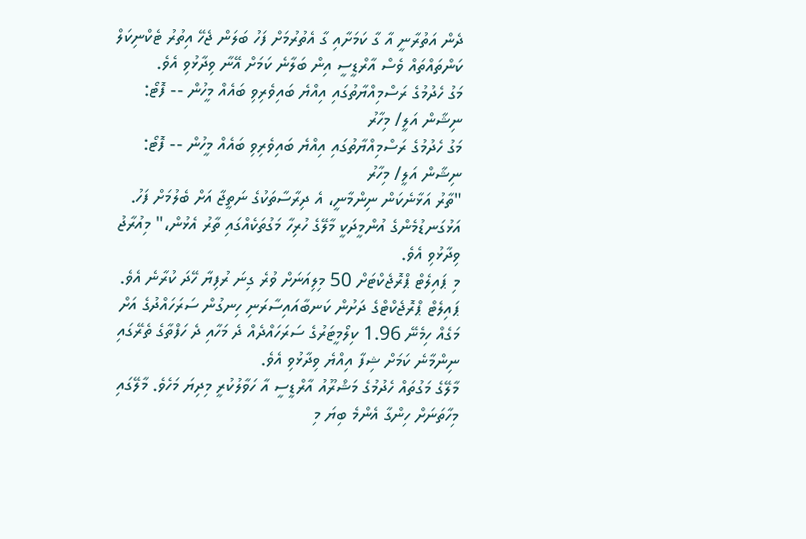ދެން އަތުރާނީ އާ ގާ ކަމަށާއި ގާ އެތުރުމަށް ފަހު ބަލަން ޖެހޭ އިތުރު ޓެކްނިކަލް ކަންތައްތައް ވެސް އާރްޑީސީ އިން ބަލާނެ ކަމަށް އޭނާ ވިދާޅުވި އެވެ.
މަގު ހެދުމުގެ ރަސްމިއްޔާތުގައި އިއްޔެ ބައިވެރިވި ބައެއް މީހުން -- ފޮޓޯ: ނިޝާން އަލީ/ މިހާރު
މަގު ހެދުމުގެ ރަސްމިއްޔާތުގައި އިއްޔެ ބައިވެރިވި ބައެއް މީހުން -- ފޮޓޯ: ނިޝާން އަލީ/ މިހާރު
"ތާރު އަޅާނެކަން ނިންމާނީ، އެ ދިރާސާތަކުގެ ނަތީޖާ އަށް ބެލުމަށް ފަހު. އަޅުގަނޑުމެންގެ އުންމީދަކީ މާލޭގެ ހުރިހާ މަގުތަކެއްގައި ތާރު އެޅުން،" މިއުރާޖު ވިދާޅުވި އެވެ.
މި ޕައިލެޓް ޕްރޮޖެކްޓަށް 50 މިލިއަނަށް ވުރެ ގިނަ ރުފިޔާ ހޭދަ ކުރާނެ އެވެ. ޕައިލެޓް ޕްރޮޖެކްޓްގެ ދަށުން ކަނބާއައިސާރަނި ހިނގުން ސަރަހައްދުގެ އަށް މަގެއް ހިމެނޭ 1.96 ކިލޯމީޓަރުގެ ސަރަހައްދެއް ދެ މަހާއި ދެ ހަފްތާގެ ތެރޭގައި ނިންމާނެ ކަމަށް ޝިފާ އިއްޔެ ވިދާޅުވި އެވެ.
މާލޭގެ މަގުތައް ހެދުމުގެ މަޝްރޫއު އާރްޑީސީ އާ ހަވާލުކުރީ މިދިޔަ މަހެވެ. މާލޭގައި މިހާތަނަށް ހިންގާ އެންމެ ބިޔަ މި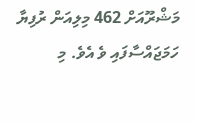މަޝްރޫއަށް 462 މިލިއަން ރުފިޔާ ހަމަޖައްސާފައި ވެ އެވެ. މި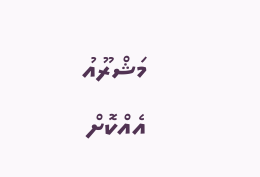މަޝްރޫއު އެއްކޮށް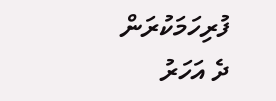ފުރިހަމަކުރަން ދެ އަހަރު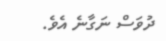ދުވަސް ނަގާނެ އެވެ.